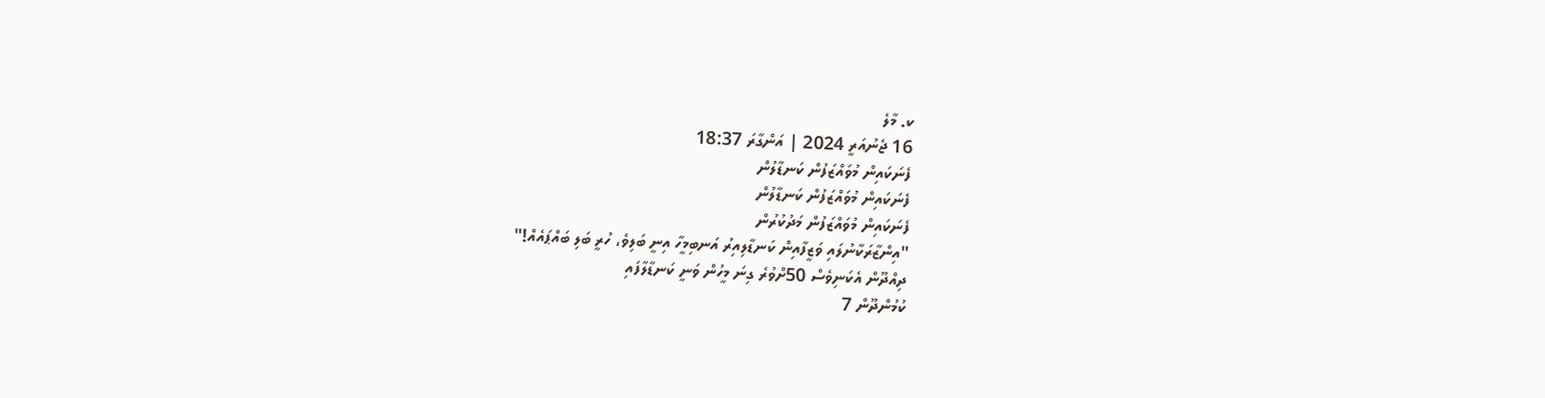ކ. މާލެ
16 ޖެނުއަރީ 2024 | އަންގާރަ 18:37
ފެނަކައިން މުވައްޒަފުން ކަނޑާލުން
ފެނަކައިން މުވައްޒަފުން ކަނޑާލުން
ފެނަކައިން މުވައްޒަފުން މަދުކުރުން
"އިންޒާރަކާނުލައި ވަޒީފާއިން ކަނޑާލިއިރު އަނބިމީހާ އިނީ ބަލިވެ، ހުރީ ބަލި ބައްޕައެއް!"
ދިއްދޫން އެކަނިވެސް 50ށްވުރެ ގިނަ މީހުން ވަނީ ކަނޑާލާފައި
ކުމުންދޫން 7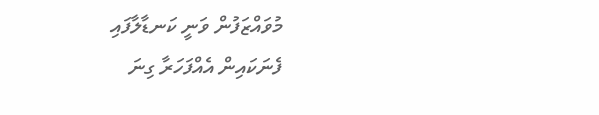މުވައްޒަފުން ވަނީ ކަނޑާލާފައި
ފެނަކައިން އެއްފަހަރާ ގިނަ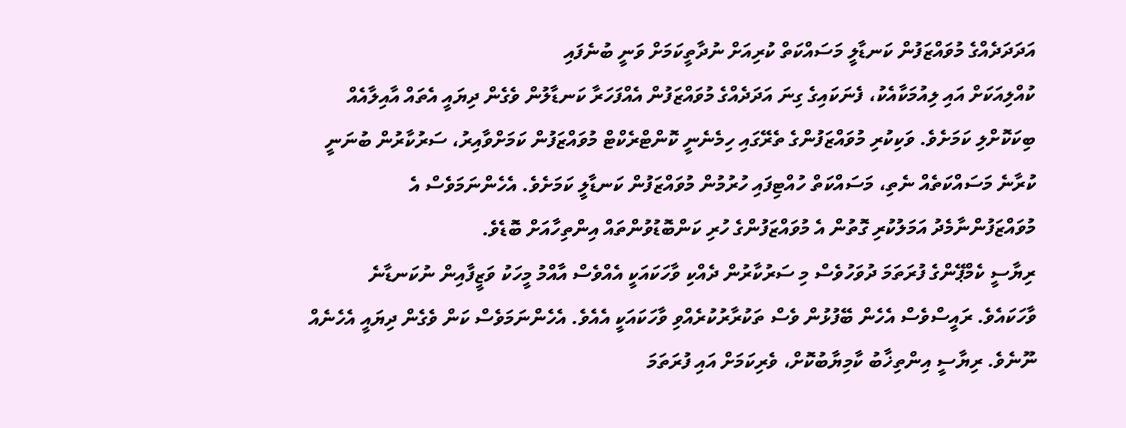އަދަދަދެއްގެ މުވައްޒަފުން ކަނޑާލީ މަސައްކަތް ކުރިއަށް ނުދާތީކަމަށް ވަނީ ބުނެފައި
ކުއްލިއަކަށް އައި ލިއުމަކާއެކު، ފެނަކައިގެ ގިނަ އަދަދެއްގެ މުވައްޒަފުން އެއްފަހަރާ ކަނޑާލުން ވެގެން ދިޔައީ އެތައް އާއިލާއެއް ބިކަކޮށްލި ކަމަށެވެ. ވަކިކުރި މުވައްޒަފުންގެ ތެރޭގައި ހިމެނެނީ ކޮންޓްރެކްޓް މުވައްޒަފުން ކަމަށްވާއިރު، ސަރުކާރުން ބުނަނީ ކުރާނެ މަސައްކަތެއް ނެތި، މަސައްކަތް ހުއްޓިފައި ހުރުމުން މުވައްޒަފުން ކަނޑާލީ ކަމަށެވެ. އެހެންނަމަވެސް އެ މުވައްޒަފުންނާމެދު އަމަލުކުރި ގޮތުން އެ މުވައްޒަފުންގެ ހުރި ކަންބޮޑުވުންތައް އިންތިހާއަށް ބޮޑެވެ.
ރިޔާސީ ކެމްޕޭންގެ ފުރަތަމަ ދުވަހުވެސް މި ސަރުކާރުން ދެއްކި ވާހަކައަކީ އެއްވެސް އާއްމު މީހަކު ވަޒީފާއިން ނުކަނޑާނެ ވާހަކައެވެ. ރައީސްވެސް އެހެން ބޭފުޅުން ވެސް ތަކުރާރުކުރެއްވި ވާހަކައަކީ އެއެވެ. އެހެންނަމަވެސް ކަން ވެގެން ދިޔައީ އެހެނެއް ނޫނެވެ. ރިޔާސީ އިންތިޚާބު ކާމިޔާބުކޮށް، ވެރިކަމަށް އައި ފުރަތަމަ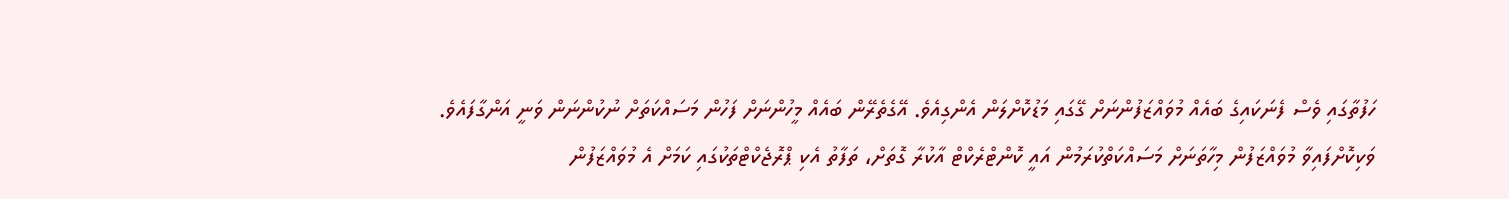ހަފުތާގައި ވެސް ފެނަކައިގެ ބައެއް މުވައްޒަފުންނަށް ގޭގައި މަޑުކޮށްލަން އެންގިއެވެ. އޭގެތެރޭން ބައެއް މީހުންނަށް ފަހުން މަސައްކަތަށް ނުކުންނަން ވަނީ އަންގާފައެވެ.
ވަކިކޮށްފައިވާ މުވައްޒަފުން މިހާތަނަށް މަސައްކަތްކުރަމުން އައީ ކޮންޓްރެކްޓް އާކުރާ ގޮތަށް، ތަފާތު އެކި ޕްރޮޖެކްޓްތަކުގައި ކަމަށް އެ މުވައްޒަފުން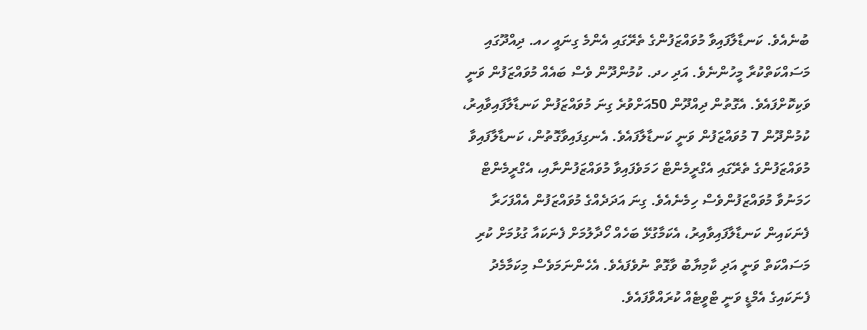ބުނެއެވެ. ކަނޑާލާފައިވާ މުވައްޒަފުންގެ ތެރޭގައި އެންމެ ގިނައީ ހއ. ދިއްދޫގައި މަސައްކަތްކުރާ މީހުންނެވެ. އަދި ހދ. ކުމުންދޫން ވެސް ބައެއް މުވައްޒަފުން ވަނީ ވަކިކޮށްފައެވެ. އެގޮތުން ދިއްދޫން 50އަށްވުރެ ގިނަ މުވައްޒަފުން ކަނޑާލާފައިވާއިރު، ކުމުންދޫން 7 މުވައްޒަފުން ވަނީ ކަނޑާލާފައެވެ. އެނގިފައިވާގޮތުން، ކަނޑާލާފައިވާ މުވައްޒަފުންގެ ތެރޭގައި އެގްރީމެންޓް ހަމަވެފައިވާ މުވައްޒަފުންނާއި، އެގްރީމެންޓް ހަމަނުވާ މުވައްޒަފުންވެސް ހިމެނެއެވެ. ގިނަ އަދަދެއްގެ މުވައްޒަފުން އެއްފަހަރާ ފެނަކައިން ކަނޑާލާފައިވާއިރު، އެކަމާގުޅޭ ބަހެއް ހޯދާލުމަށް ފެނަކައާ ގުޅުމަށް ކުރި މަސައްކަތް ވަނީ އަދި ކާމިޔާބު ވާގޮތް ނުވެފައެވެ. އެހެންނަމަވެސް މިކަމާމެދު ފެނަކައިގެ އެމްޑީ ވަނީ ޓްވީޓެއް ކުރައްވާފައެވެ.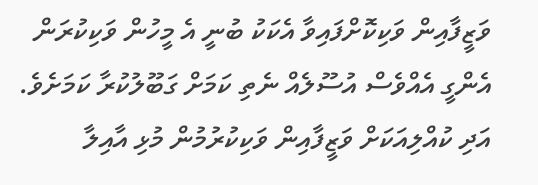ވަޒީފާއިން ވަކިކޮށްފައިވާ އެކަކު ބުނީ އެ މީހުން ވަކިކުރަން އެންގީ އެއްވެސް އުސޫލެއް ނެތި ކަމަށް ގަބޫލުކުރާ ކަމަށެވެ. އަދި ކުއްލިއަކަށް ވަޒީފާއިން ވަކިކުރުމުން މުޅި އާއިލާ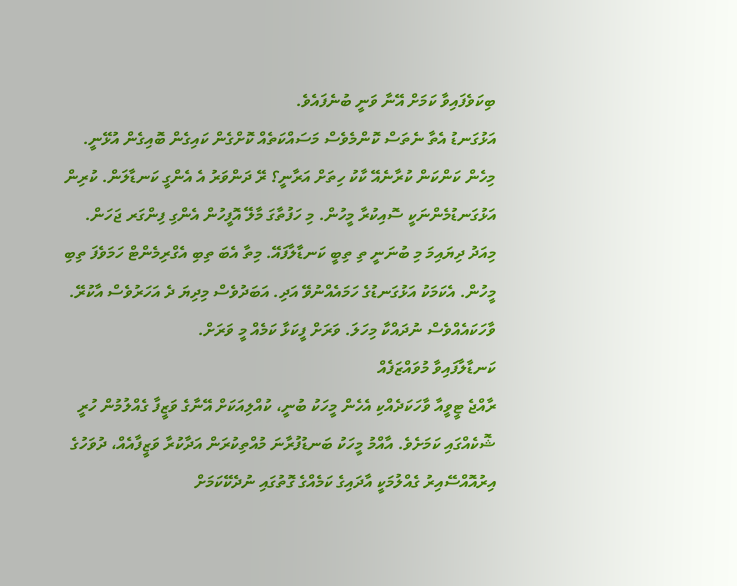ބިކަވެފައިވާ ކަމަށް އޭނާ ވަނީ ބުނެފައެވެ.
އަޅުގަނޑު އެތާ ނެތަސް ކޮންމެވެސް މަސައްކަތެއް ކޮށްގެން ކައިގެން ބޮއިގެން އުޅޭނީ. މިހެން ކަންކަން ކުރާނެއޭ ކާކު ހިތަށް އަރާނީ؟ ރޭ ދަންވަރު އެ އެންގީ ކަނޑާލަން. ކުރިން އަޅުގަނޑުމެންނަކީ ސޮއިކުރާ މީހުން. މި ހަފުތާގަ މާލޭ އޮފީހުން އެންގި ފިންގަރ ޖަހަން. މިއަދު ދިޔައިމަ މި ބުނަނީ ތި ތިބީ ކަނޑާލާފައޭ. މިތާ އެބަ ތިބި އެގްރިމެންޓް ހަމަވެފަ ތިބި މީހުން. އެކަމަކު އަޅުގަނޑުގެ ހަމައެއްނުވޭ އަދި. އަބަދުވެސް މިދިޔަ ދެ އަހަރުވެސް އާކުރޭ. ވާހަކައެއްވެސް ނުދައްކާ މިހަލަ. ވަރަށް ފީކަޅާ ކަމެއް މީ ވަރަށް.
ކަނޑާލާފައިވާ މުވައްޒަފެއް
ރާއްޖެ ޓީވީއާ ވާހަކަދެއްކި އެހެން މީހަކު ބުނީ، ކުއްލިއަކަށް އޭނާގެ ވަޒީފާ ގެއްލުމުން ހުރީ ޝޮކެއްގައި ކަމަށެވެ. އާއްމު މީހަކު ބަނޑުފުރާނަ މުއްތިކުރަން އަދާކުރާ ވަޒީފާއެއް، ދުވަހުގެ އިރުއޮއްސޭއިރު ގެއްލުމަކީ އާދައިގެ ކަމެއްގެ ގޮތުގައި ނުދެކޭކަމަށް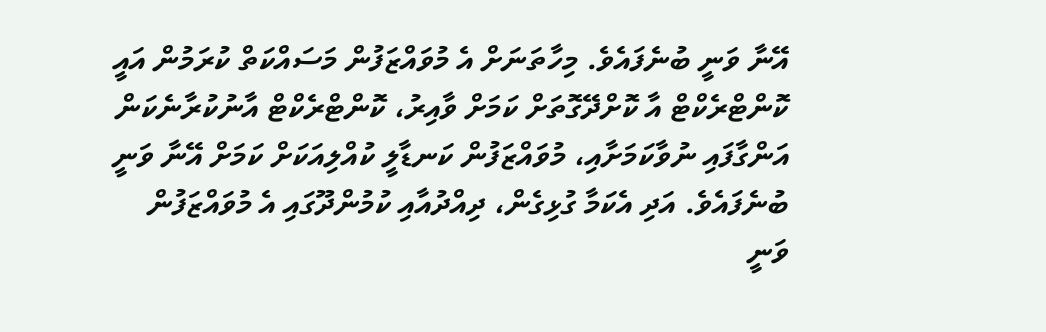އޭނާ ވަނީ ބުނެފައެވެ. މިހާތަނަށް އެ މުވައްޒަފުން މަސައްކަތް ކުރަމުން އައީ ކޮންޓްރެކްޓް އާ ކޮށްދޭގޮތަށް ކަމަށް ވާއިރު، ކޮންޓްރެކްޓް އާނުކުރާނެކަން އަންގާފައި ނުވާކަމަށާއި، މުވައްޒަފުން ކަނޑާލީ ކުއްލިއަކަށް ކަމަށް އޭނާ ވަނީ ބުނެފައެވެ. އަދި އެކަމާ ގުޅިގެން، ދިއްދުއާއި ކުމުންދޫގައި އެ މުވައްޒަފުން ވަނީ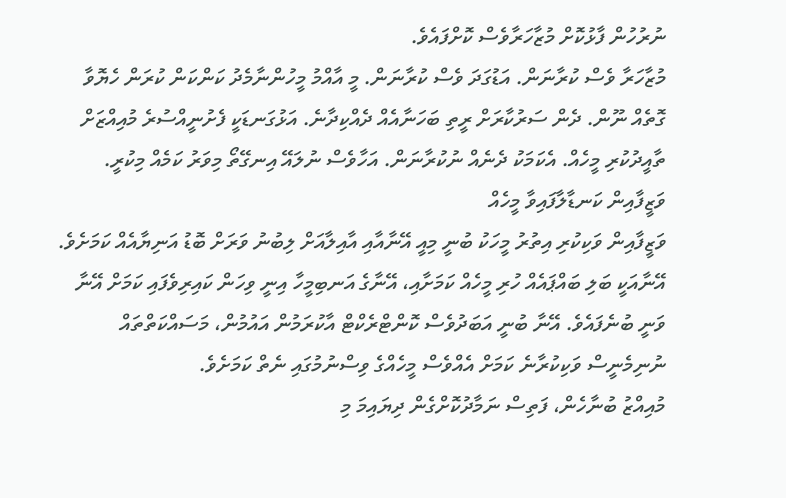ނުރުހުން ފާޅުކޮށް މުޒާހަރާވެސް ކޮށްފައެވެ.
މުޒާހަރާ ވެސް ކުރާނަން. އަޑުގަދަ ވެސް ކުރާނަން. މީ އާއްމު މީހުންނާމެދު ކަންކަން ކުރަން ހެޔޮވާ ގޮތެއް ނޫން. ދެން ސަރުކާރަށް ރީތި ބަހަނާއެއް ދެއްކިދާނެ. އަޅުގަނޑަކީ ފެށުނީއްސުރެ މުއިއްޒަށް ތާއީދުކުރި މީހެއް. އެކަމަކު ދެނެއް ނުކުރާނަން. އަހާވެސް ނުލައޭ އިނގޭތޯ މިވަރު ކަމެއް މިކުރީ.
ވަޒީފާއިން ކަނޑާލާފައިވާ މީހެއް
ވަޒީފާއިން ވަކިކުރި އިތުރު މީހަކު ބުނީ މިއީ އޭނާއާއި އާއިލާއަށް ލިބުނު ވަރަށް ބޮޑު އަނިޔާއެއް ކަމަށެވެ. އޭނާއަކީ ބަލި ބައްޕައެއް ހުރި މީހެއް ކަމަށާއި، އޭނާގެ އަނބިމީހާ އިނީ ވިހަން ކައިރިވެފައި ކަމަށް އޭނާ ވަނީ ބުނެފައެވެ. އޭނާ ބުނީ އަބަދުވެސް ކޮންޓްރެކްޓް އާކުރަމުން އައުމުން، މަސައްކަތްތައް ނުނިމެނީސް ވަކިކުރާނެ ކަމަށް އެއްވެސް މީހެއްގެ ވިސްނުމުގައި ނެތް ކަމަށެވެ.
މުއިއްޒު ބުނާހެން، ފަތިސް ނަމާދުކޮށްގެން ދިޔައިމަ މި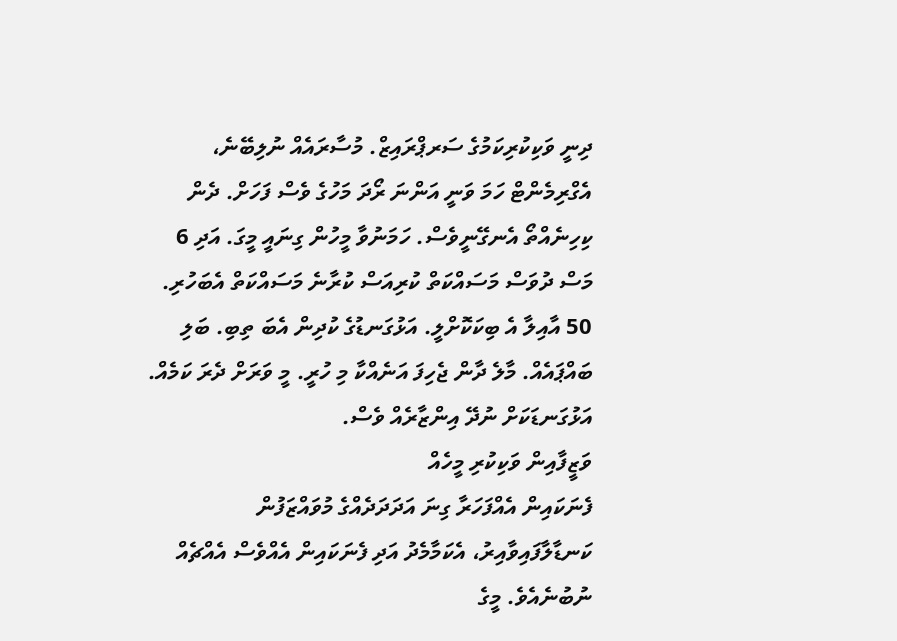ދިނީ ވަކިކުރިކަމުގެ ސަރޕްރައިޒް. މުސާރައެއް ނުލިބޭނެ، އެގްރިމެންޓް ހަމަ ވަނީ އަންނަ ރޯދަ މަހުގެ ވެސް ފަހަށް. ދެން ކިހިނެއްތޯ އެނގޭނީވެސް. ހަމަނުވާ މީހުން ގިނައީ މީގަ. އަދި 6 މަސް ދުވަސް މަސައްކަތް ކުރިއަސް ކުރާނެ މަސައްކަތް އެބަހުރި. 50 އާއިލާ އެ ބިކަކޮށްލީ. އަޅުގަނޑުގެ ކުދިން އެބަ ތިބި. ބަލި ބައްޕައެއް. މާލެ ދާން ޖެހިފަ އަނެއްކާ މި ހުރީ. މީ ވަރަށް ދެރަ ކަމެއް. އަޅުގަނޑަކަށް ނުދޭ އިންޒާރެއް ވެސް.
ވަޒީފާއިން ވަކިކުރި މީހެއް
ފެނަކައިން އެއްފަހަރާ ގިނަ އަދަދަދެއްގެ މުވައްޒަފުން ކަނޑާލާފައިވާއިރު، އެކަމާމެދު އަދި ފެނަކައިން އެއްވެސް އެއްޗެއް ނުބުނެއެވެ. މީގެ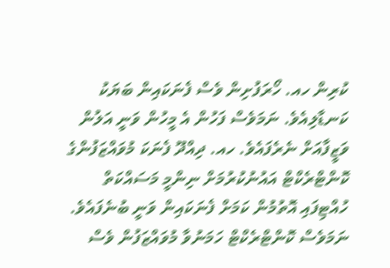ކުރިން ހއ. ހޯރަފުށިން ވެސް ފެނަކައިން ބަޔަކު ކަނޑާލިއެވެ. ނަމަވެސް ފަހުން އެ މީހުން ވަނީ އަލުން ވަޒީފާއަށް ނެރެފައެވެ. ހއ. ދިއްދޫ ފެނަކަ މުވައްޒަފުންގެ ކޮންޓްރެކްޓް އައުނުކުރުމަށް ނިންމީ މަސައްކަތް ހުއްޓިފައި އޮތުމުން ކަމަށް ފެނަކައިން ވަނީ ބުނެފައެވެ. ނަމަވެސް ކޮންޓްރެކްޓް ހަމަނުވާ މުވައްޒަފުން ވެސް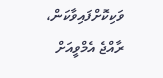ވަކިކޮށްފައިވާކަން، ރާއްޖެ އެމްވީއަށް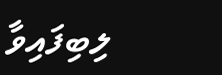ލިބިފައިވާ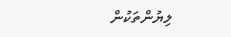ލިޔުންތަކުން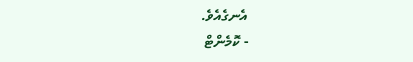އެނގެއެވެ.
- ކޮމެންޓް